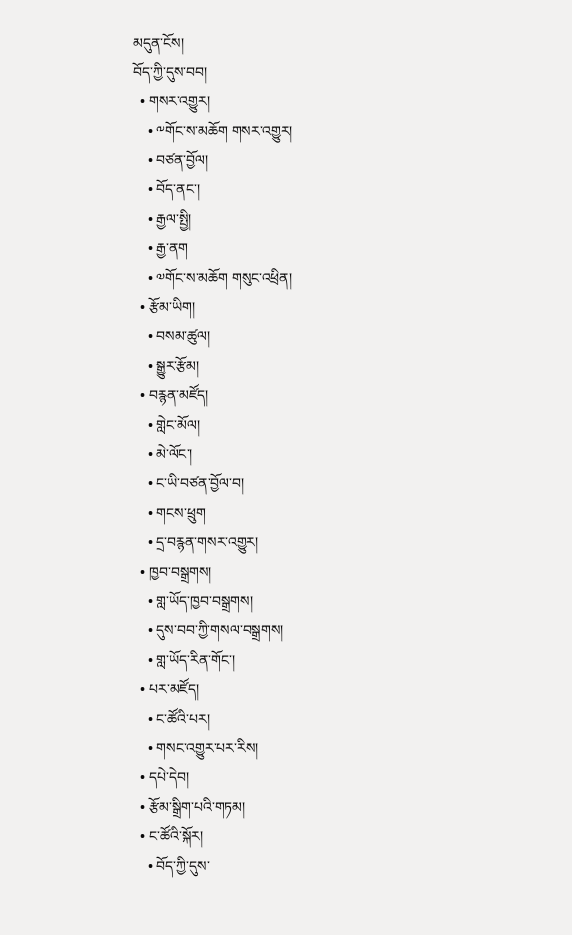མདུན་ངོས།
བོད་ཀྱི་དུས་བབ།
  • གསར་འགྱུར།
    • ༸གོང་ས་མཆོག གསར་འགྱུར།
    • བཙན་བྱོལ།
    • བོད་ནང་།
    • རྒྱལ་སྤྱི།
    • རྒྱ་ནག
    • ༧གོང་ས་མཆོག གསུང་འཕྲིན།
  • རྩོམ་ཡིག།
    • བསམ་ཚུལ།
    • སྒྱུར་རྩོམ།
  • བརྙན་མཛོད།
    • གླེང་མོལ།
    • མེ་ལོང་།
    • ང་ཡི་བཙན་བྱོལ་བ།
    • གངས་ཕྲུག
    • དྲ་བརྙན་གསར་འགྱུར།
  • ཁྱབ་བསྒྲགས།
    • གླ་ཡོད་ཁྱབ་བསྒྲགས།
    • དུས་བབ་ཀྱི་གསལ་བསྒྲགས།
    • གླ་ཡོད་རིན་གོང་།
  • པར་མཛོད།
    • ང་ཚོའི་པར།
    • གསང་འགྱུར་པར་རིས།
  • དཔེ་དེབ།
  • རྩོམ་སྒྲིག་པའི་གཏམ།
  • ང་ཚོའི་སྐོར།
    • བོད་ཀྱི་དུས་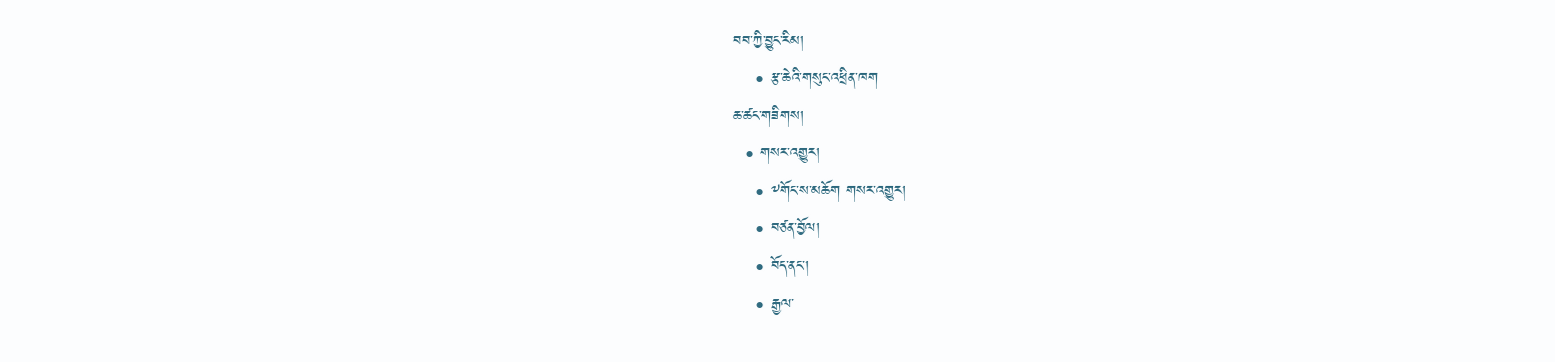བབ་ཀྱི་བྱུང་རིམ།
    • རྩ་ཆེའི་གསུང་འཕྲིན་ཁག
ཆ་ཚང་གཟིགས།
  • གསར་འགྱུར།
    • ༸གོང་ས་མཆོག གསར་འགྱུར།
    • བཙན་བྱོལ།
    • བོད་ནང་།
    • རྒྱལ་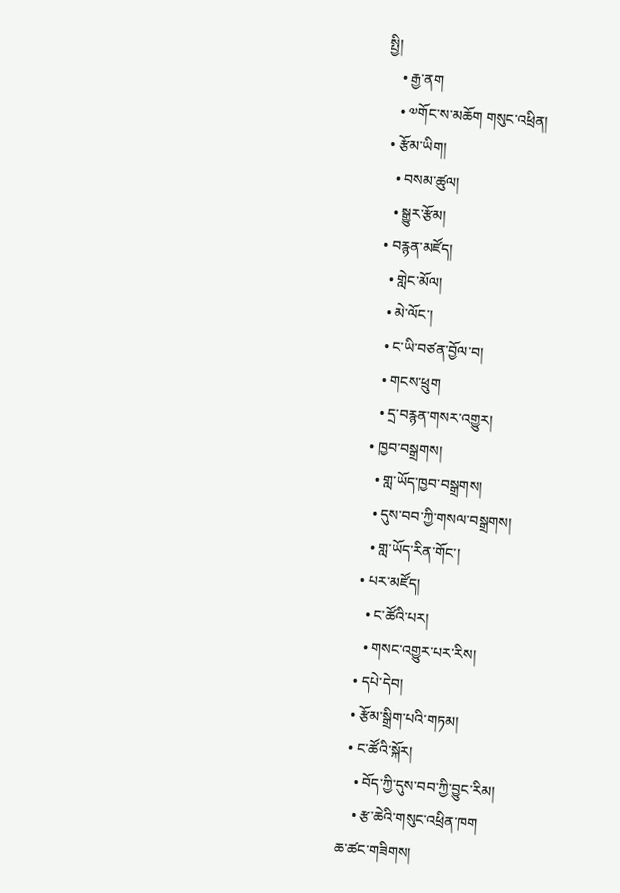སྤྱི།
    • རྒྱ་ནག
    • ༧གོང་ས་མཆོག གསུང་འཕྲིན།
  • རྩོམ་ཡིག།
    • བསམ་ཚུལ།
    • སྒྱུར་རྩོམ།
  • བརྙན་མཛོད།
    • གླེང་མོལ།
    • མེ་ལོང་།
    • ང་ཡི་བཙན་བྱོལ་བ།
    • གངས་ཕྲུག
    • དྲ་བརྙན་གསར་འགྱུར།
  • ཁྱབ་བསྒྲགས།
    • གླ་ཡོད་ཁྱབ་བསྒྲགས།
    • དུས་བབ་ཀྱི་གསལ་བསྒྲགས།
    • གླ་ཡོད་རིན་གོང་།
  • པར་མཛོད།
    • ང་ཚོའི་པར།
    • གསང་འགྱུར་པར་རིས།
  • དཔེ་དེབ།
  • རྩོམ་སྒྲིག་པའི་གཏམ།
  • ང་ཚོའི་སྐོར།
    • བོད་ཀྱི་དུས་བབ་ཀྱི་བྱུང་རིམ།
    • རྩ་ཆེའི་གསུང་འཕྲིན་ཁག
ཆ་ཚང་གཟིགས།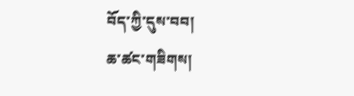བོད་ཀྱི་དུས་བབ།
ཆ་ཚང་གཟིགས།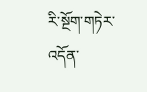རི་སྔོག་གཏེར་འདོན་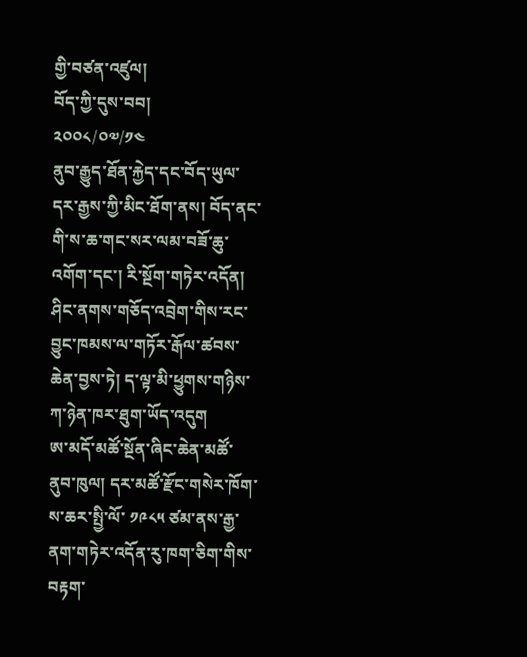གྱི་བཙན་འཛུལ།
བོད་ཀྱི་དུས་བབ།
༢༠༠༨/༠༧/༡༤
ནུབ་རྒྱུད་ཐོན་རྐྱེད་དང་བོད་ཡུལ་དར་རྒྱས་ཀྱི་མིང་ཐོག་ནས། བོད་ནང་གི་ས་ཆ་གང་སར་ལམ་བཟོ་ཆུ་འགོག་དང་། རི་སྔོག་གཏེར་འདོན། ཤིང་ནགས་གཅོད་འབྲེག་གིས་རང་བྱུང་ཁམས་ལ་གཏོར་རྒོལ་ཚབས་ཆེན་བྱས་ཏེ། ད་ལྟ་མི་ཕྱུགས་གཉིས་ཀ་ཉེན་ཁར་ཐུག་ཡོད་འདུག
ཨ་མདོ་མཚོ་སྔོན་ཞིང་ཆེན་མཚོ་ནུབ་ཁུལ། དར་མཚོ་རྫོང་གསེར་ཁོག་ས་ཆར་སྤྱི་ལོ་ ༡༩༨༥ ཙམ་ནས་རྒྱ་ནག་གཏེར་འདོན་རུ་ཁག་ཅིག་གིས་བརྟག་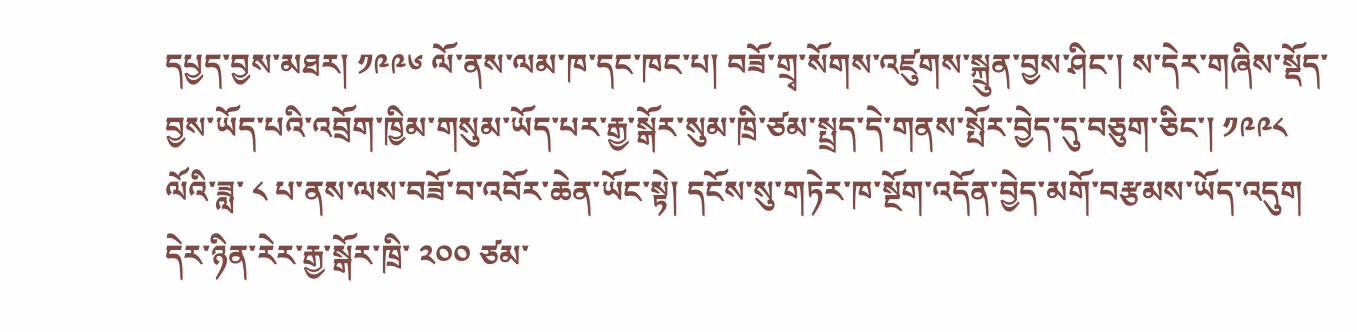དཔྱད་བྱས་མཐར། ༡༩༩༦ ལོ་ནས་ལམ་ཁ་དང་ཁང་པ། བཟོ་གྲྭ་སོགས་འཛུགས་སྐྲུན་བྱས་ཤིང་། ས་དེར་གཞིས་སྡོད་བྱས་ཡོད་པའི་འབྲོག་ཁྱིམ་གསུམ་ཡོད་པར་རྒྱ་སྒོར་སུམ་ཁྲི་ཙམ་སྤྲད་དེ་གནས་སྤོར་བྱེད་དུ་བཅུག་ཅིང་། ༡༩༩༨ ལོའི་ཟླ་ ༨ པ་ནས་ལས་བཟོ་བ་འབོར་ཆེན་ཡོང་སྟེ། དངོས་སུ་གཏེར་ཁ་སྔོག་འདོན་བྱེད་མགོ་བརྩམས་ཡོད་འདུག དེར་ཉིན་རེར་རྒྱ་སྒོར་ཁྲི་ ༢༠༠ ཙམ་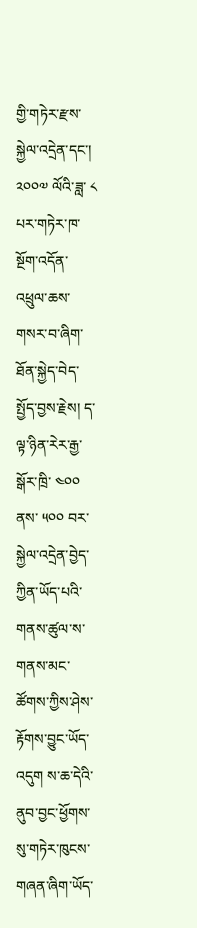གྱི་གཏེར་རྫས་སྐྱེལ་འདྲེན་དང་། ༢༠༠༧ ལོའི་ཟླ་ ༨ པར་གཏེར་ཁ་སྔོག་འདོན་འཕྲུལ་ཆས་གསར་བ་ཞིག་ཐོན་སྐྱེད་བེད་སྤྱོད་བྱས་རྗེས། ད་ལྟ་ཉིན་རེར་རྒྱ་སྒོར་ཁྲི་ ༤༠༠ ནས་ ༥༠༠ བར་སྐྱེལ་འདྲེན་བྱེད་ཀྱིན་ཡོད་པའི་གནས་ཚུལ་ས་གནས་མང་ཚོགས་ཀྱིས་ཤེས་རྟོགས་བྱུང་ཡོད་འདུག ས་ཆ་དེའི་ནུབ་བྱང་ཕྱོགས་སུ་གཏེར་ཁུངས་གཞན་ཞིག་ཡོད་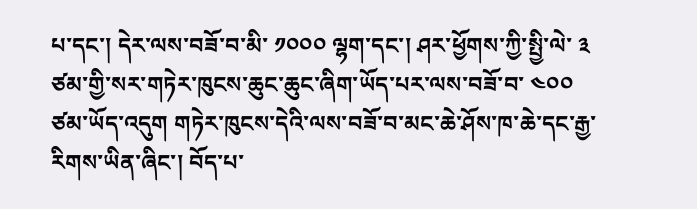པ་དང་། དེར་ལས་བཟོ་བ་མི་ ༡༠༠༠ ལྷག་དང་། ཤར་ཕྱོགས་ཀྱི་སྤྱི་ལེ་ ༣ ཙམ་གྱི་སར་གཏེར་ཁུངས་ཆུང་ཆུང་ཞིག་ཡོད་པར་ལས་བཟོ་བ་ ༤༠༠ ཙམ་ཡོད་འདུག གཏེར་ཁུངས་དེའི་ལས་བཟོ་བ་མང་ཆེ་ཤོས་ཁ་ཆེ་དང་རྒྱ་རིགས་ཡིན་ཞིང་། བོད་པ་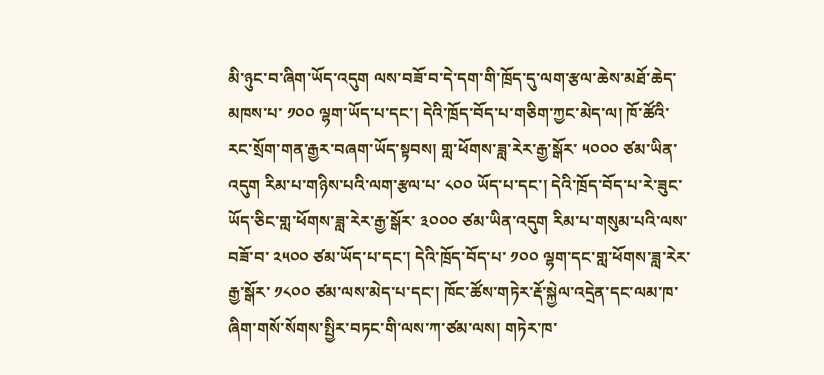མི་ཉུང་བ་ཞིག་ཡོད་འདུག ལས་བཟོ་བ་དེ་དག་གི་ཁྲོད་དུ་ལག་རྩལ་ཆེས་མཐོ་ཆེད་མཁས་པ་ ༡༠༠ ལྷག་ཡོད་པ་དང་། དེའི་ཁྲོད་བོད་པ་གཅིག་ཀྱང་མེད་ལ། ཁོ་ཚོའི་རང་སྲོག་གན་རྒྱར་བཞག་ཡོད་སྟབས། གླ་ཕོགས་ཟླ་རེར་རྒྱ་སྒོར་ ༥༠༠༠ ཙམ་ཡིན་འདུག རིམ་པ་གཉིས་པའི་ལག་རྩལ་པ་ ༨༠༠ ཡོད་པ་དང་། དེའི་ཁྲོད་བོད་པ་རེ་ཟུང་ཡོད་ཅིང་གླ་ཕོགས་ཟླ་རེར་རྒྱ་སྒོར་ ༣༠༠༠ ཙམ་ཡིན་འདུག རིམ་པ་གསུམ་པའི་ལས་བཟོ་བ་ ༢༥༠༠ ཙམ་ཡོད་པ་དང་། དེའི་ཁྲོད་བོད་པ་ ༡༠༠ ལྷག་དང་གླ་ཕོགས་ཟླ་རེར་རྒྱ་སྒོར་ ༡༨༠༠ ཙམ་ལས་མེད་པ་དང་། ཁོང་ཚོས་གཏེར་རྡོ་སྐྱེལ་འདྲེན་དང་ལམ་ཁ་ཞིག་གསོ་སོགས་སྤྱིར་བཏང་གི་ལས་ཀ་ཙམ་ལས། གཏེར་ཁ་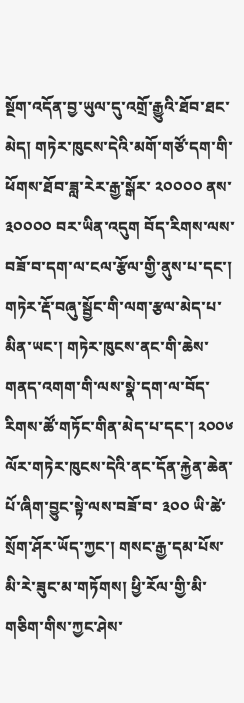སྔོག་འདོན་བྱ་ཡུལ་དུ་འགྲོ་རྒྱུའི་ཐོབ་ཐང་མེད། གཏེར་ཁུངས་དེའི་མགོ་གཙོ་དག་གི་ཕོགས་ཐོབ་ཟླ་རེར་རྒྱ་སྒོར་ ༢༠༠༠༠ ནས་ ༣༠༠༠༠ བར་ཡིན་འདུག བོད་རིགས་ལས་བཟོ་བ་དག་ལ་ངལ་རྩོལ་གྱི་ནུས་པ་དང་། གཏེར་རྡོ་བཞུ་སྦྱོང་གི་ལག་རྩལ་མེད་པ་མིན་ཡང་། གཏེར་ཁུངས་ནང་གི་ཆེས་གནད་འགག་གི་ལས་སྣེ་དག་ལ་བོད་རིགས་ཚོ་གཏོང་གིན་མེད་པ་དང་། ༢༠༠༦ ལོར་གཏེར་ཁུངས་དེའི་ནང་དོན་རྐྱེན་ཆེན་པོ་ཞིག་བྱུང་སྟེ་ལས་བཟོ་བ་ ༣༠༠ ཡི་ཚེ་སྲོག་ཤོར་ཡོད་ཀྱང་། གསང་རྒྱ་དམ་པོས་མི་རེ་ཟུང་མ་གཏོགས། ཕྱི་རོལ་གྱི་མི་གཅིག་གིས་ཀྱང་ཤེས་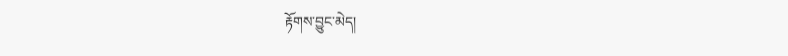རྟོགས་བྱུང་མེད།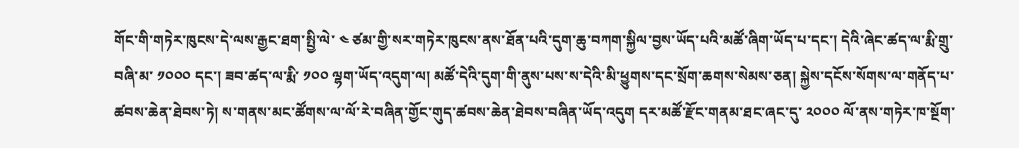གོང་གི་གཏེར་ཁུངས་དེ་ལས་རྒྱང་ཐག་སྤྱི་ལེ་ ༤ ཙམ་གྱི་སར་གཏེར་ཁུངས་ནས་ཐོན་པའི་དུག་ཆུ་བཀག་སྐྱིལ་བྱས་ཡོད་པའི་མཚོ་ཞིག་ཡོད་པ་དང་། དེའི་ཞེང་ཚད་ལ་རྨི་གྲུ་བཞི་མ་ ༡༠༠༠ དང་། ཟབ་ཚད་ལ་རྨི་ ༡༠༠ ལྷག་ཡོད་འདུག་ལ། མཚོ་དེའི་དུག་གི་ནུས་པས་ས་དེའི་མི་ཕྱུགས་དང་སྲོག་ཆགས་སེམས་ཅན། སྐྱེས་དངོས་སོགས་ལ་གནོད་པ་ཚབས་ཆེན་ཐེབས་ཏེ། ས་གནས་མང་ཚོགས་ལ་ལོ་རེ་བཞིན་གྱོང་གུད་ཚབས་ཆེན་ཐེབས་བཞིན་ཡོད་འདུག དར་མཚོ་རྫོང་གནམ་ཐང་ཞང་དུ་ ༢༠༠༠ ལོ་ནས་གཏེར་ཁ་སྔོག་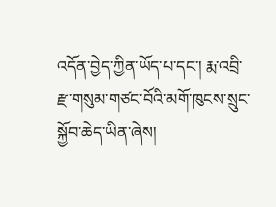འདོན་བྱེད་ཀྱིན་ཡོད་པ་དང་། རྨ་འབྲི་རྫ་གསུམ་གཙང་བོའི་མགོ་ཁུངས་སྲུང་སྐྱོབ་ཆེད་ཡིན་ཞེས།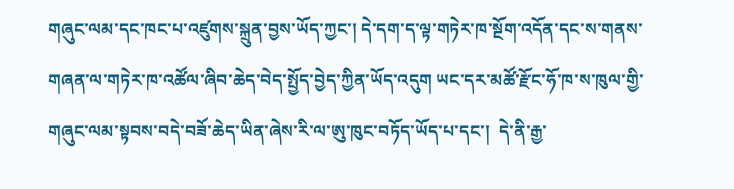གཞུང་ལམ་དང་ཁང་པ་འཛུགས་སྐྲུན་བྱས་ཡོད་ཀྱང་། དེ་དག་ད་ལྟ་གཏེར་ཁ་སྔོག་འདོན་དང་ས་གནས་གཞན་ལ་གཏེར་ཁ་འཚོལ་ཞིབ་ཆེད་བེད་སྤྱོད་བྱེད་ཀྱིན་ཡོད་འདུག ཡང་དར་མཚོ་རྫོང་ཧོ་ཁ་ས་ཁུལ་གྱི་གཞུང་ལམ་སྟབས་བདེ་བཟོ་ཆེད་ཡིན་ཞེས་རི་ལ་ཨུ་ཁུང་བཏོད་ཡོད་པ་དང་།  དེ་ནི་རྒྱ་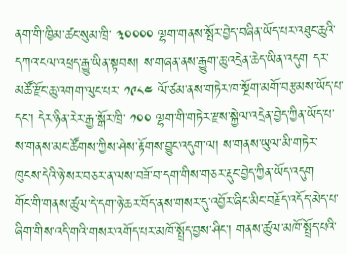ནག་གི་ཁྱིམ་ཚང་སུམ་ཁྲི་ ༣༠༠༠༠ ལྷག་གནས་སྤོར་བྱེད་བཞིན་ཡོད་པར་འཐུང་ཆུའི་དཀའ་ངལ་འཕྲད་རྒྱུ་ཡིན་སྟབས། ས་གཞན་ནས་རྒྱུག་ཆུ་འདྲེན་ཆེད་ཡིན་འདུག དར་མཚོ་རྫོང་ཆུ་འགག་ལུང་པར་ ༡༩༨༤ ལོ་ཙམ་ནས་གཏེར་ཁ་སྔོག་མགོ་བརྩམས་ཡོད་པ་དང་། དེར་ཉིན་རེར་རྒྱ་སྒོར་ཁྲི་ ༡༠༠ ལྷག་གི་གཏེར་རྫས་སྐྱེལ་འདྲེན་བྱེད་ཀྱིན་ཡོད་པ་ས་གནས་མང་ཚོགས་ཀྱིས་ཤེས་རྟོགས་བྱུང་འདུག་ལ། ས་གནས་ཡུལ་མི་གཏེར་ཁུངས་དེའི་ཉེ་སར་བཅར་ན་ལས་བཟོ་བ་དག་གིས་གཅར་རྡུང་བྱེད་ཀྱིན་ཡོད་འདུག
གོང་གི་གནས་ཚུལ་དེ་དག་ཉེ་ཆར་བོད་ནས་གསར་དུ་འབྱོར་ཞིང་མིང་བརྗོད་འདོད་མེད་པ་ཞིག་གིས་འདི་གའི་གསར་འགོད་པར་མཁོ་སྤྲོད་བྱས་ཤིང་། གནས་ཚུལ་མཁོ་སྤྲོད་པའི་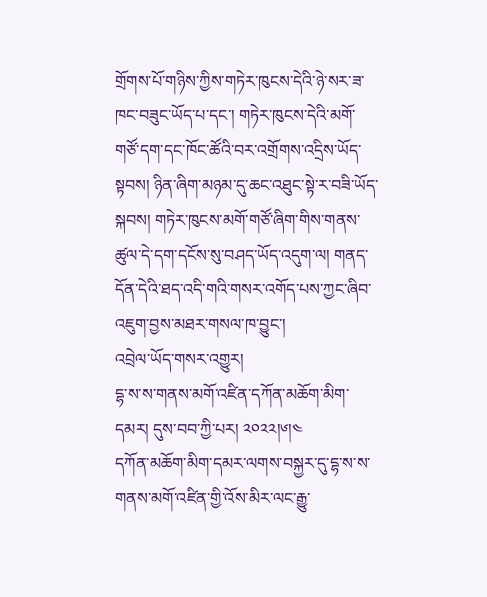གྲོགས་པོ་གཉིས་ཀྱིས་གཏེར་ཁུངས་དེའི་ཉེ་སར་ཟ་ཁང་བཟུང་ཡོད་པ་དང་། གཏེར་ཁུངས་དེའི་མགོ་གཙོ་དག་དང་ཁོང་ཚོའི་བར་འགྲོགས་འདྲིས་ཡོད་སྟབས། ཉིན་ཞིག་མཉམ་དུ་ཆང་འཐུང་སྟེ་ར་བཟི་ཡོད་སྐབས། གཏེར་ཁུངས་མགོ་གཙོ་ཞིག་གིས་གནས་ཚུལ་དེ་དག་དངོས་སུ་བཤད་ཡོད་འདུག་ལ། གནད་དོན་དེའི་ཐད་འདི་གའི་གསར་འགོད་པས་ཀྱང་ཞིབ་འཇུག་བྱས་མཐར་གསལ་ཁ་བྱུང་།
འབྲེལ་ཡོད་གསར་འགྱུར།
དྷ་ས་ས་གནས་མགོ་འཛིན་དཀོན་མཆོག་མིག་དམར། དུས་བབ་ཀྱི་པར། ༢༠༢༢།༦།༤
དཀོན་མཆོག་མིག་དམར་ལགས་བསྐྱར་དུ་དྷ་ས་ས་གནས་མགོ་འཛིན་གྱི་འོས་མིར་ལང་རྒྱུ་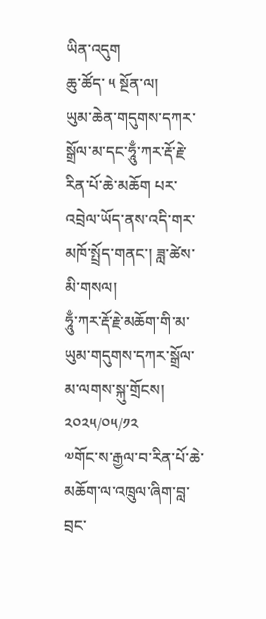ཡིན་འདུག
ཆུ་ཚོད་ ༥ སྔོན་ལ།
ཡུམ་ཆེན་གདུགས་དཀར་སྒྲོལ་མ་དང་ཧཱུྃ་ཀར་རྡོ་རྗེ་རིན་པོ་ཆེ་མཆོག པར་འབྲེལ་ཡོད་ནས་འདི་གར་མཁོ་སྤྲོད་གནང་། ཟླ་ཚེས་མི་གསལ།
ཧཱུྃ་ཀར་རྡོ་རྗེ་མཆོག་གི་མ་ཡུམ་གདུགས་དཀར་སྒྲོལ་མ་ལགས་སྐུ་གྲོངས།
༢༠༢༥/༠༥/༡༢
༧གོང་ས་རྒྱལ་བ་རིན་པོ་ཆེ་མཆོག་ལ་འཁྲུལ་ཞིག་བླ་བྲང་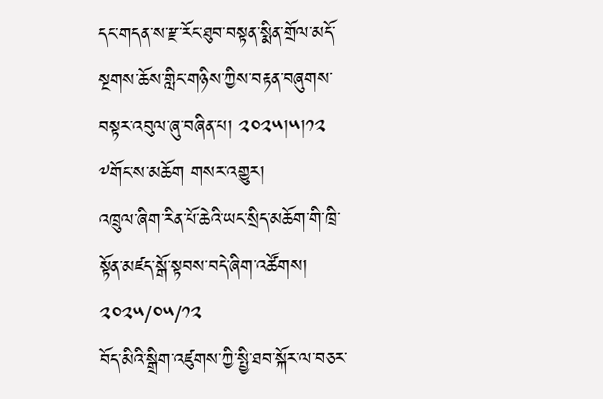དང་གདན་ས་རྫ་རོང་ཐུབ་བསྟན་སྨིན་གྲོལ་མདོ་སྔགས་ཆོས་གླིང་གཉིས་ཀྱིས་བརྟན་བཞུགས་བསྟར་འབུལ་ཞུ་བཞིན་པ། ༢༠༢༥།༥།༡༢
༸གོང་ས་མཆོག གསར་འགྱུར།
འཁྲུལ་ཞིག་རིན་པོ་ཆེའི་ཡང་སྲིད་མཆོག་གི་ཁྲི་སྟོན་མཛད་སྒོ་སྟབས་བདེ་ཞིག་འཚོགས།
༢༠༢༥/༠༥/༡༢
བོད་མིའི་སྒྲིག་འཛུགས་ཀྱི་སྤྱི་ཐབ་སྐོར་ལ་བཅར་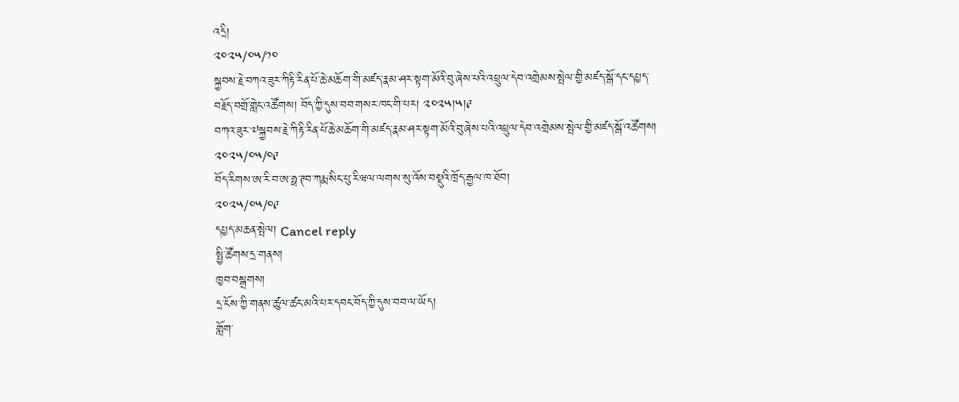འདྲི།
༢༠༢༥/༠༥/༡༠
སྐྱབས་རྗེ་བཀའ་ཟུར་ཀིརྟི་རིན་པོ་ཆེ་མཆོག་གི་མཛད་རྣམ་ཤར་སྟག་མོའི་བུ་ཞེས་པའི་འཕྲུལ་དེབ་འགྲེམས་སྤེལ་གྱི་མཛད་སྒོ་དང་དཔྱད་བརྗོད་བགྲོ་གླེང་འཚོགས། བོད་ཀྱི་དུས་བབ་གསར་ཁང་གི་པར། ༢༠༢༥།༥།༩
བཀའ་ཟུར་༧སྐྱབས་རྗེ་ཀིརྟི་རིན་པོ་ཆེ་མཆོག་གི་མཛད་རྣམ་ཤར་སྟག་མོའི་བུ་ཞེས་པའི་འཕྲུལ་དེབ་འགྲེམས་སྤེལ་གྱི་མཛད་སྒོ་འཚོགས།
༢༠༢༥/༠༥/༠༩
བོད་རིགས་ཨ་རི་བ་ཨ་ཧྥ་ཊབ་ཀརྨ་སིང་པུ་རི་ཝལ་ལགས་སུ་འོས་བསྡུའི་ཁྲོད་རྒྱལ་ཁ་ཐོབ།
༢༠༢༥/༠༥/༠༩
དཔྱད་མཆན་སྤེལ། Cancel reply
སྤྱི་ཚོགས་དྲ་གནས།
ཁྱབ་བསྒྲགས།
དྲ་ངོས་ཀྱི་གནས་ཚུལ་ཚང་མའི་པར་དབང་བོད་ཀྱི་དུས་བབ་ལ་ཡོད།
གློག་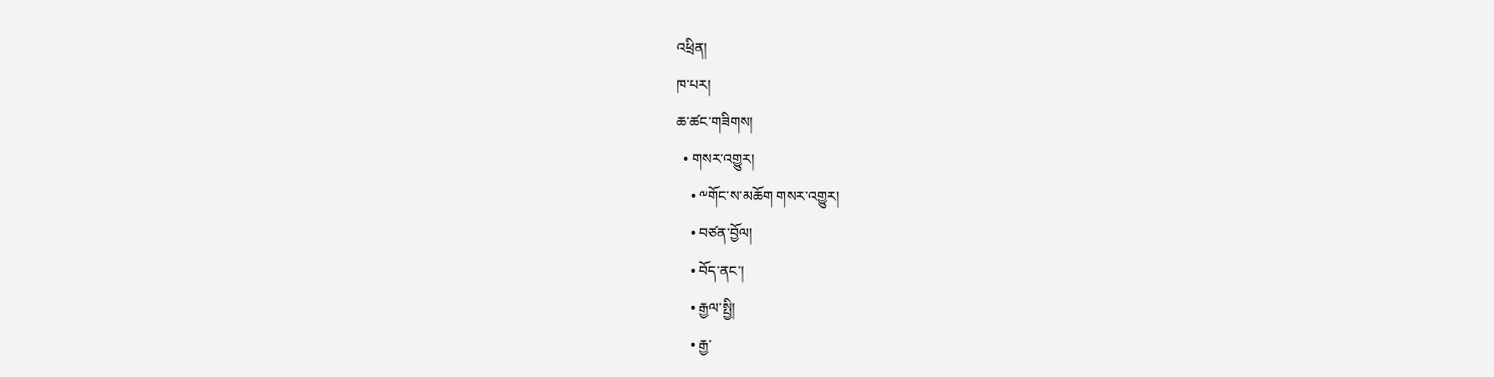འཕྲིན།
ཁ་པར།
ཆ་ཚང་གཟིགས།
  • གསར་འགྱུར།
    • ༸གོང་ས་མཆོག གསར་འགྱུར།
    • བཙན་བྱོལ།
    • བོད་ནང་།
    • རྒྱལ་སྤྱི།
    • རྒྱ་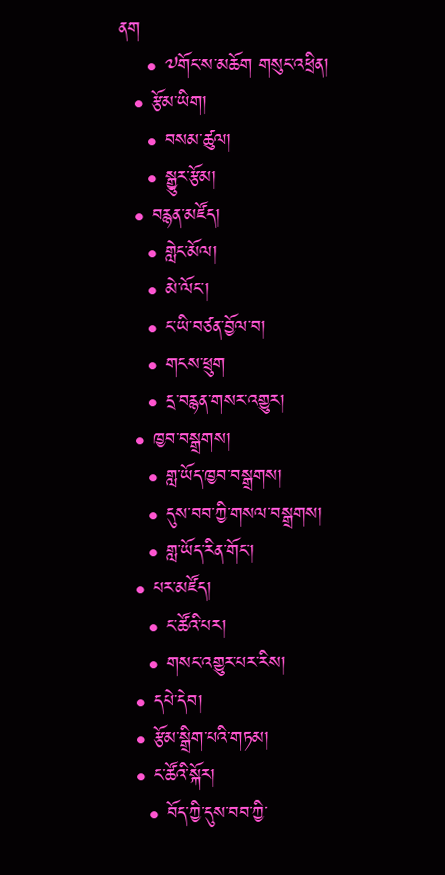ནག
    • ༧གོང་ས་མཆོག གསུང་འཕྲིན།
  • རྩོམ་ཡིག།
    • བསམ་ཚུལ།
    • སྒྱུར་རྩོམ།
  • བརྙན་མཛོད།
    • གླེང་མོལ།
    • མེ་ལོང་།
    • ང་ཡི་བཙན་བྱོལ་བ།
    • གངས་ཕྲུག
    • དྲ་བརྙན་གསར་འགྱུར།
  • ཁྱབ་བསྒྲགས།
    • གླ་ཡོད་ཁྱབ་བསྒྲགས།
    • དུས་བབ་ཀྱི་གསལ་བསྒྲགས།
    • གླ་ཡོད་རིན་གོང་།
  • པར་མཛོད།
    • ང་ཚོའི་པར།
    • གསང་འགྱུར་པར་རིས།
  • དཔེ་དེབ།
  • རྩོམ་སྒྲིག་པའི་གཏམ།
  • ང་ཚོའི་སྐོར།
    • བོད་ཀྱི་དུས་བབ་ཀྱི་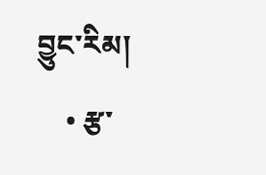བྱུང་རིམ།
    • རྩ་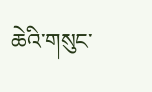ཆེའི་གསུང་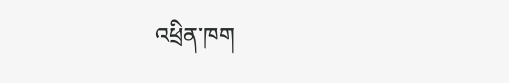འཕྲིན་ཁག